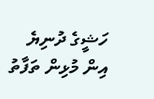ހަޝީގެ ދުނިޔެ އިން މުޅިން ތަފާތު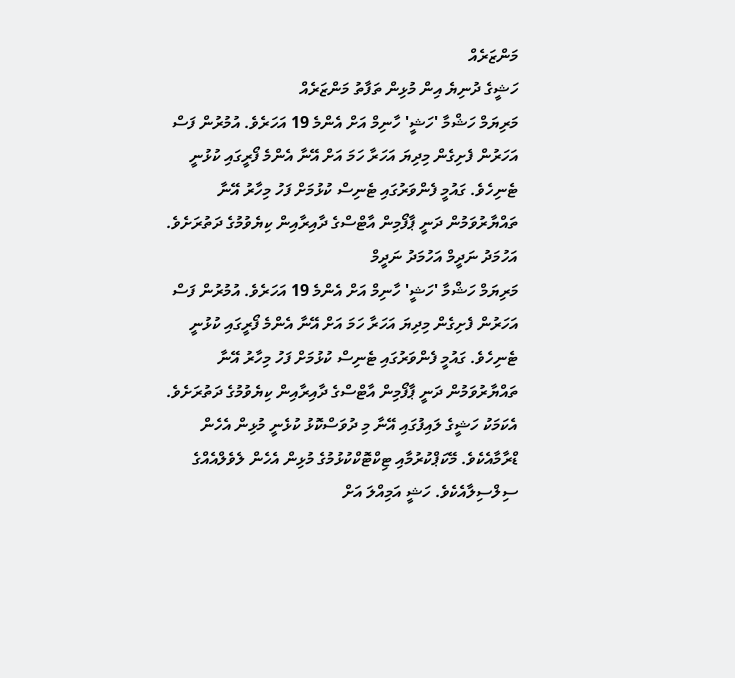މަންޒަރެއް
ހަޝީގެ ދުނިޔެ އިން މުޅިން ތަފާތު މަންޒަރެއް
މަރިޔަމް ހަޝްމާ 'ހަޝީ' ހާނިމް އަށް އެންމެ 19 އަހަރެވެ. އުމުރުން ފަސް އަހަރުން ފެށިގެން މިދިޔަ އަހަރާ ހަމަ އަށް އޭނާ އެންމެ ފޯރީގައި ކުޅުނީ ޓެނިހެވެ. ގައުމީ ފެންވަރުގައި ޓެނިސް ކުޅުމަށް ފަހު މިހާރު އޭނާ ތައްޔާރުވަމުން ދަނީ ޕާފޯމިން އާޓްސްގެ ދާއިރާއިން ކިޔެވުމުގެ ދަތުރަށެވެ.
އަހުމަދު ނަދީމް އަހުމަދު ނަދީމް
މަރިޔަމް ހަޝްމާ 'ހަޝީ' ހާނިމް އަށް އެންމެ 19 އަހަރެވެ. އުމުރުން ފަސް އަހަރުން ފެށިގެން މިދިޔަ އަހަރާ ހަމަ އަށް އޭނާ އެންމެ ފޯރީގައި ކުޅުނީ ޓެނިހެވެ. ގައުމީ ފެންވަރުގައި ޓެނިސް ކުޅުމަށް ފަހު މިހާރު އޭނާ ތައްޔާރުވަމުން ދަނީ ޕާފޯމިން އާޓްސްގެ ދާއިރާއިން ކިޔެވުމުގެ ދަތުރަށެވެ.
އެކަމަކު ހަޝީގެ ލައިފުގައި އޭނާ މި ދުވަސްކޮޅު ކުޅެނީ މުޅިން އެހެން ޑްރާމާއެކެވެ. މޭކަޕްކުރުމާއި ޓިކްޓޮކްކުޅުމުގެ މުޅިން އެހެން ލެވެލްއެއްގެ ސިލްސިލާއެކެވެ. ހަޝީ އަމިއްލަ އަށް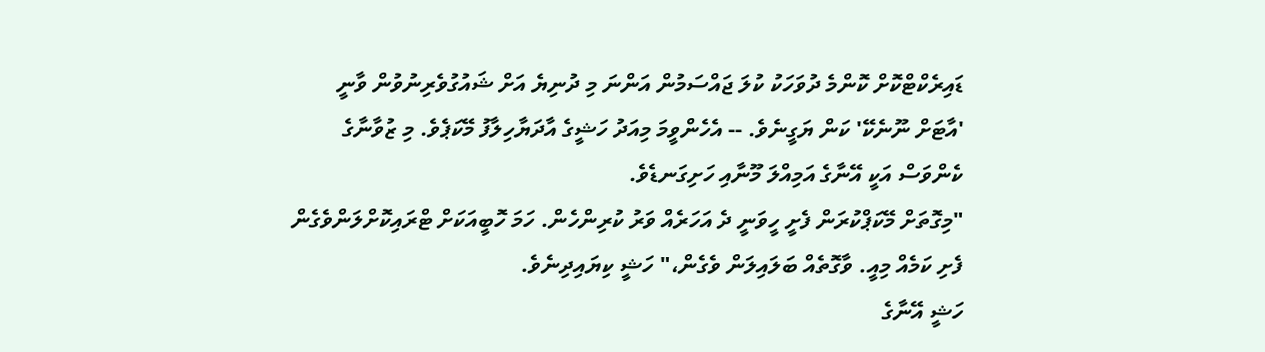ޑައިރެކްޓްކޮށް ކޮންމެ ދުވަހަކު ކުލަ ޖައްސަމުން އަންނަ މި ދުނިޔެ އަށް ޝައުގުވެރިނުވުން ވާނީ 'އާޓަށް ނޫނެކޭ' ކަން ޔަގީނެވެ. -- އެހެންވީމަ މިއަދު ހަޝީގެ އާދަޔާހިލާފު މޭކަޕެވެ. މި ޒުވާނާގެ ކެންވަސް އަކީ އޭނާގެ އަމިއްލަ މޫނާއި ހަށިގަނޑެވެ.
"މިގޮތަށް މޭކަޕްކުރަން ފެށީ ހީވަނީ ދެ އަހަރެއް ވަރު ކުރިންހެން. ހަމަ ހޮބީއަކަށް ޓްރައިކޮށްލަންވެގެން ފެށި ކަމެއް މިއީ. ވާގޮތެއް ބަލައިލަން ވެގެން،" ހަޝީ ކިޔައިދިނެވެ.
ހަޝީ އޭނާގެ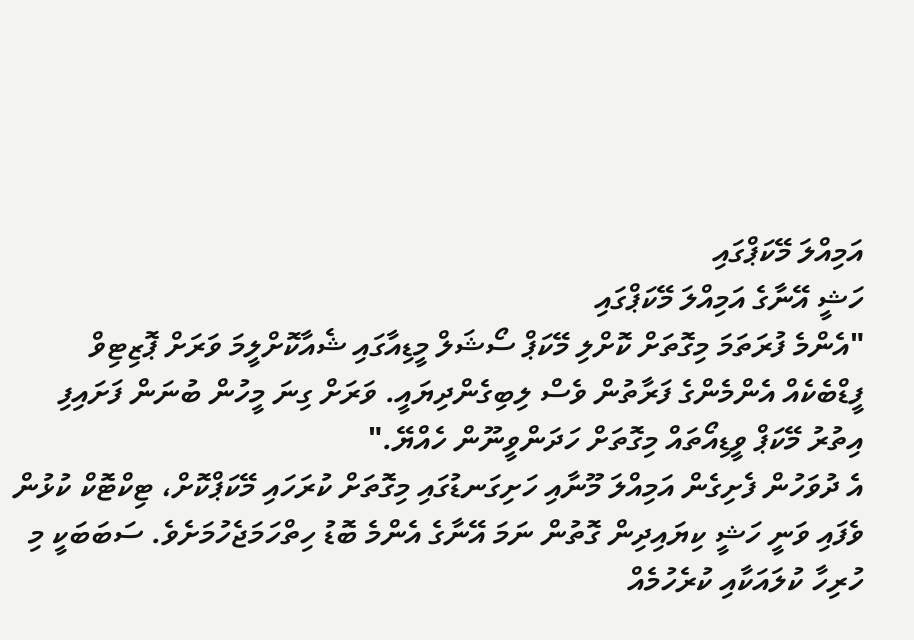އަމިއްލަ މޭކަޕްގައި
ހަޝީ އޭނާގެ އަމިއްލަ މޭކަޕްގައި
"އެންމެ ފުރަތަމަ މިގޮތަށް ކޮށްލި މޭކަޕް ސޯޝަލް މީޑިއާގައި ޝެއާކޮށްލީމަ ވަރަށް ޕޮޒިޓިވް ފީޑްބެކެއް އެންމެންގެ ފަރާތުން ވެސް ލިބިގެންދިޔައީ. ވަރަށް ގިނަ މީހުން ބުނަން ފަށައިފި އިތުރު މޭކަޕް ވީޑިއޯތައް މިގޮތަށް ހަދަންވީނޫން ހެއްޔޭ."
އެ ދުވަހުން ފެށިގެން އަމިއްލަ މޫނާއި ހަށިގަނޑުގައި މިގޮތަށް ކުރަހައި މޭކަޕްކޮށް، ޓިކްޓޮކް ކުޅުން ވެފައި ވަނީ ހަޝީ ކިޔައިދިން ގޮތުން ނަމަ އޭނާގެ އެންމެ ބޮޑު ހިތްހަމަޖެހުމަށެވެ. ސަބަބަކީ މި ހުރިހާ ކުލައަކާއި ކުރެހުމެއް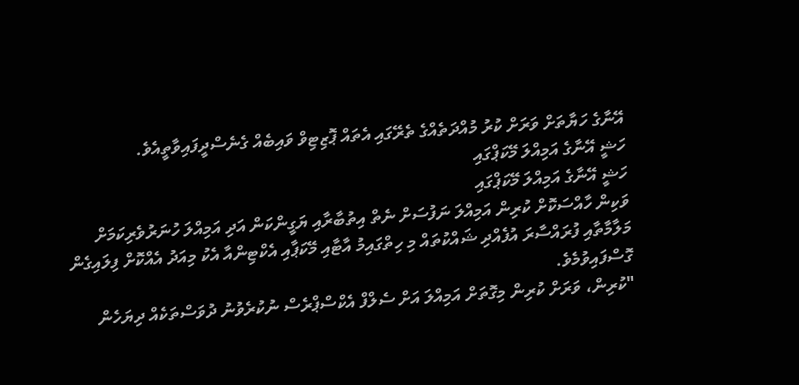އޭނާގެ ހަޔާތަށް ވަރަށް ކުރު މުއްދަތެއްގެ ތެރޭގައި އެތައް ޕޮޒިޓިވް ވައިބެއް ގެނެސްދީފައިވާތީއެވެ.
ހަޝީ އޭނާގެ އަމިއްލަ މޭކަޕްގައި
ހަޝީ އޭނާގެ އަމިއްލަ މޭކަޕްގައި
ވަކިން ހާއްސަކޮށް ކުރިން އަމިއްލަ ނަފުސަށް ނެތް އިތުބާރާއި ޔަގީންކަން އަދި އަމިއްލަ ހުނަރުވެރިކަމަށް މަލާމާތާއި ފުރައްސާރަ އުފެއްދި ޝައްކުތައް މި ހިތްގައިމު އާޓާއި މޭކަޕާއި އެކްޓިންއާ އެކު މިއަދު އެއްކޮށް ފިލައިގެން ގޮސްފައިވުމެވެ.
"ކުރިން، ވަރަށް ކުރިން މިގޮތަށް އަމިއްލަ އަށް ސެލްފް އެކްސްޕްރެސް ނުކުރެވުނު ދުވަސްތަކެއް ދިޔަހެން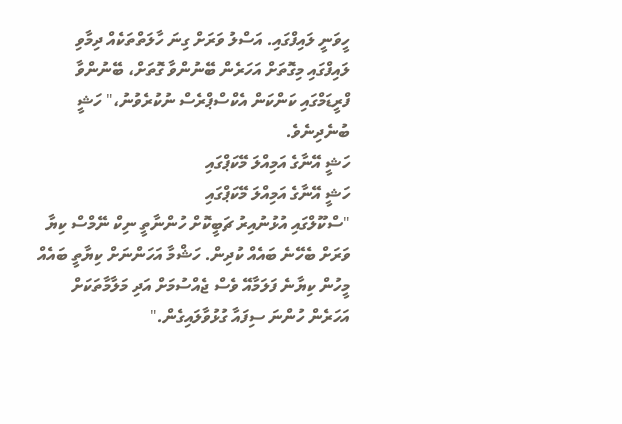ހީވަނީ ލައިފްގައި. އަސްލު ވަރަށް ގިނަ ހާލަތްތަކެއް ދިމާވި ލައިފްގައި މިގޮތަށް އަހަރެން ބޭނުންވާ ގޮތަށް، ބޭނުންވާ ފްރީޑަމްގައި ކަންކަން އެކްސްޕްރެސް ނުކުރެވުނު،" ހަޝީ ބުނެދިނެވެ.
ހަޝީ އޭނާގެ އަމިއްލަ މޭކަޕްގައި
ހަޝީ އޭނާގެ އަމިއްލަ މޭކަޕްގައި
"ސްކޫލްގައި އުޅުނުއިރު ޗަބީކޮށް ހުންނާތީ ނިކް ނޭމްސް ކިޔާ ވަރަށް ބެހޭނެ ބައެއް ކުދިން. ހަޝްމާ އަހަންނަށް ކިޔާތީ ބައެއް މީހުން ކިޔާނެ ފަލަމާއޭ ވެސް ޖެއްސުމަށް އަދި މަލާމާތަކަށް އަހަރެން ހުންނަ ސިފައާ ގުޅުވާލައިގެން."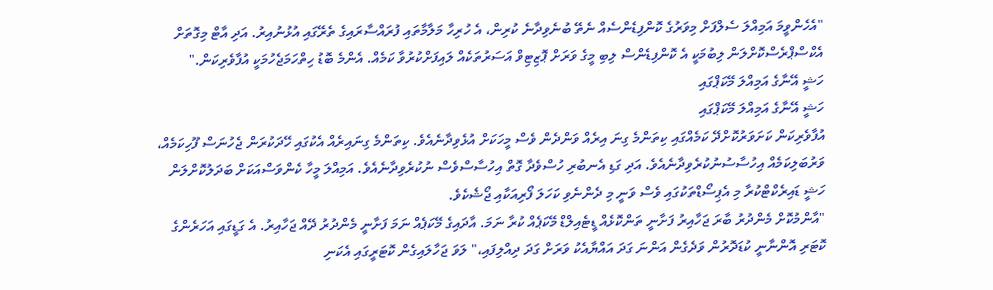"އެހެންވީމަ އަމިއްލަ ސެލްފަށް މިވަރުގެ ކޮންފިޑެންސެއް ނެތޭ ބުނެވިދާނެ ކުރިން، އެ ހުރިހާ މަލާމާތައި ފުރައްސާރައިގެ ތެރޭގައި އުޅުނުއިރު. އަދި އާޓް މިގޮތަށް އެކްސްޕްރެސްކޮށްލަން ލިބުމަކީ އެ ކޮންފިޑެންސް ލިބި މީގެ ވަރަށް ޕޮޒިޓިވް އަސަރުތަކެއް ލައިފަށްކުރުވާ ކަމެއް. އެންމެ ބޮޑު ހިތްހަމަޖެހުމަކީ އުފާވެރިކަން."
ހަޝީ އޭނާގެ އަމިއްލަ މޭކަޕްގައި
ހަޝީ އޭނާގެ އަމިއްލަ މޭކަޕްގައި
އުފާވެރިކަން ކަށަވަރުކޮށްދޭ ކަމެއްގައި ކިތަންމެ ގިނަ އިރެއް ވަންދެން ވެސް މީހަކަށް އުޅެވިދާނެއެވެ. ކިތަންމެ ގިނައިރެއް އެކުގައި ހޭދަކުރަން ޖެހުނަސް ފޫހިކަމެއް، ވަރުބަލިކަމެއް އިހުސާސުނުކުރެވިދާނެއެވެ. އަދި ގަޑި އެނބުރި ހުސްވެދާ ގޮތް އިހުސާސްވެސް ނުކުރެވިދާނެއެވެ. އަމިއްލަ މީހާ ކެންވަސްއަކަށް ބަދަލުކޮށްލަން ހަޝީ ޑައިރެކްޓްކުރާ މި އެޕިސޯޑްތަކުގައި ވެސް ވަނީ މި ދެންނެވި ކަހަލަ ފޯރިއަކާއި ޖޯޝެކެވެ.
"އާންމުކޮށް މެންދުރު ބާރަ ޖަހާއިރު ފަށާނީ ތަންކޮޅެއް ޑީޓެއިލްޑް މޭކަޕެއް ކުރާ ނަމަ. އާދައިގެ މޭކަޕެއް ނަމަ ފަށާނީ މެންދުރު ދޭއް ޖަހާއިރު. އެ ގަޑީގައި އަހަރެންގެ ކޮޓަރި އޮންނާނީ ކުޑަދޮރުން ވަދެގެން އަންނަ ގަދަ އައްޔާއެކު ވަރަށް ގަދަ ދިއްލިފައި،" ލަވަ ޖަހާލައިގެން ކޮޓަރީގައި އެކަނި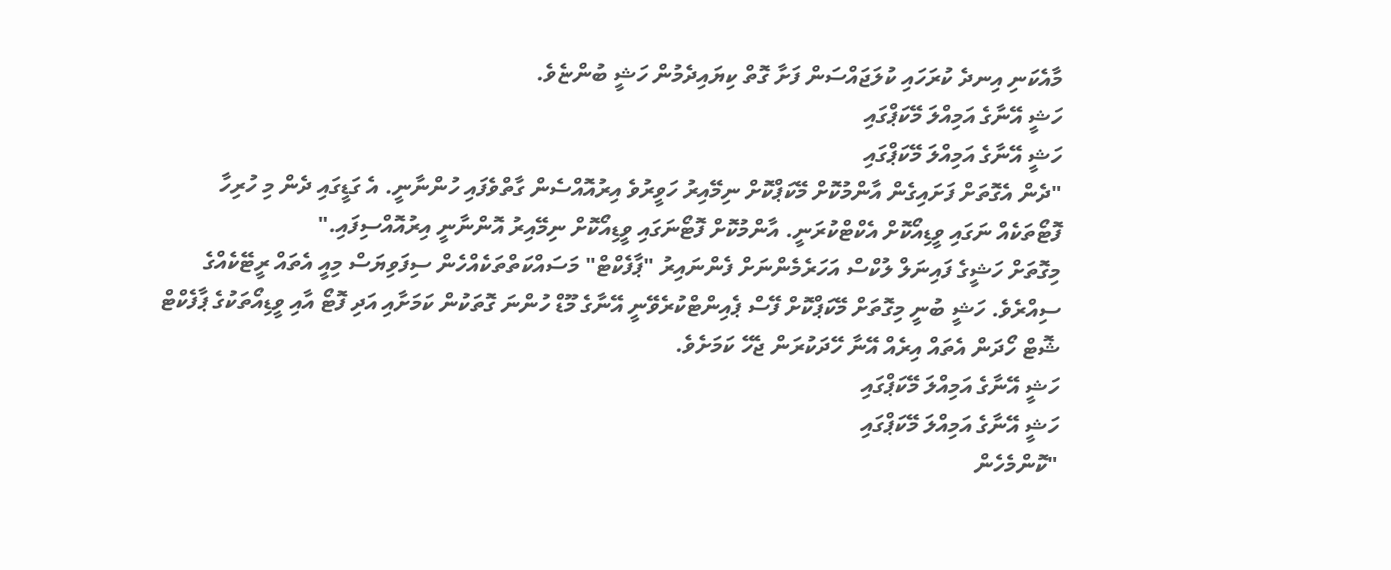މާއެކަނި އިނދެ ކުރަހައި ކުލަޖައްސަން ފަށާ ގޮތް ކިޔައިދެމުން ހަޝީ ބުންޏެވެ.
ހަޝީ އޭނާގެ އަމިއްލަ މޭކަޕްގައި
ހަޝީ އޭނާގެ އަމިއްލަ މޭކަޕްގައި
"ދެން އެގޮތަށް ފަށައިގެން އާންމުކޮށް މޭކަޕްކޮށް ނިމޭއިރު ހަވީރުވެ އިރުއޮއްސެން ގާތްވެފައި ހުންނާނީ. އެ ގަޑީގައި ދެން މި ހުރިހާ ފޮޓޯތަކެއް ނަގައި ވީޑިއޯކޮށް އެކްޓްކުރަނީ. އާންމުކޮށް ފޮޓޯނަގައި ވީޑިއޯކޮށް ނިމޭއިރު އޮންނާނީ އިރުއޮއްސިފައި."
މިގޮތަށް ހަޝީގެ ފައިނަލް ލުކްސް އަހަރެމެންނަށް ފެންނައިރު "ޕާފެކްޓް" މަސައްކަތްތަކެއްހެން ސިފަވިޔަސް މިއީ އެތައް ރީޓޭކެއްގެ ސިއްރެވެ. ހަޝީ ބުނީ މިގޮތަށް މޭކަޕްކޮށް ފޭސް ޕެއިންޓްކުރެވޭނީ އޭނާގެ މޫޑް ހުންނަ ގޮތަކުން ކަމަށާއި އަދި ފޮޓޯ އާއި ވީޑިއޯތަކުގެ ޕާފެކްޓް ޝޮޓް ހޯދަން އެތައް އިރެއް އޭނާ ހޭދަކުރަން ޖެހޭ ކަމަށެވެ.
ހަޝީ އޭނާގެ އަމިއްލަ މޭކަޕްގައި
ހަޝީ އޭނާގެ އަމިއްލަ މޭކަޕްގައި
"ކޮންމެހެން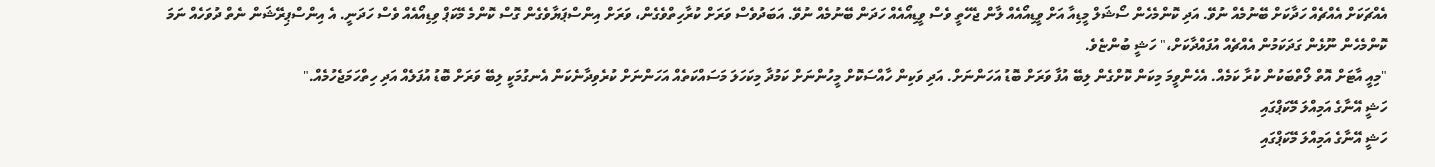އެއްޗަކަށް އެއްޗެއް ހަދާކަށް ބޭނުމެއް ނުވޭ. އަދި ކޮންމެހެން ސޯޝަލް މީޑިއާ އަށް ވީޑިއޯއެއް ލާން ޖެހޭތީ ވެސް ވީޑިއޯއެއް ހަދަން ބޭނުމެއް ނުވޭ. އަބަދުވެސް ވަރަށް ކުރާހިތްވެގެން، ވަރަށް އިންސްޕަޔާވެގެން ގޮސް ކޮންމެ މޭކަޕް ވިޑިއޯއެއް ވެސް ހަދަނީ. އެ އިންސްޕިރޭޝަން ނެތް ދުވަހެއް ނަމަ ކޮންމެހެން ނޫޅެން ގަދަކަމުން އެއްޗެއް އުފައްދާކަށް،" ހަޝީ ބުންޏެވެ.
"މިއީ އާޓަށް އޮތް ލޯތްބަކުން ކުރާ ކަމެއް. އެހެންވީމަ މިކަން ކޮށްގެން ލިބޭ އުފާ ވަރަށް ބޮޑު އަހަންނަށް. އަދި ވަކިން ހާއްސަކޮށް މީހުންނަށް ކަމުދާ މިކަހަލަ މަސައްކަތެއް އަހަންނަށް ކުރެވިދާނެކަން އެނގުމަކީ ލިބޭ ވަރަށް ބޮޑު އުފަލެއް އަދި ހިތްހަމަޖެހުމެއް."
ހަޝީ އޭނާގެ އަމިއްލަ މޭކަޕްގައި
ހަޝީ އޭނާގެ އަމިއްލަ މޭކަޕްގައި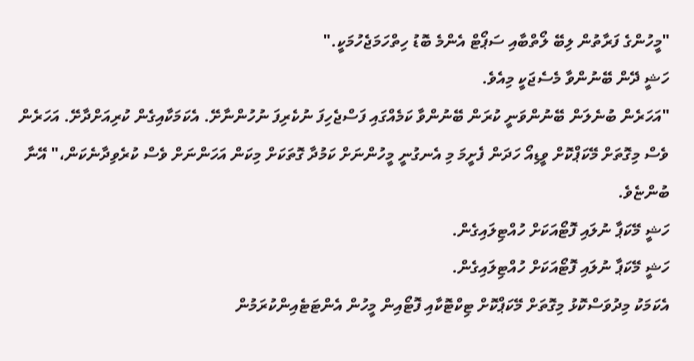"މީހުންގެ ފަރާތުން ލިބޭ ލޯތްބާއި ސަޕޯޓް އެންމެ ބޮޑު ހިތްހަމަޖެހުމަކީ."
ހަޝީ ދޭން ބޭނުންވާ މެސެޖަކީ މިއެވެ.
"އަހަރެން ބުނެލަން ބޭނުންވަނީ ކުރަން ބޭނުންވާ ކަމެއްގައި ފަސްޖެހިފަ ނުކެރިފަ ނުހުންނާށޭ. އެކަމަކާއިގެން ކުރިއަށްދާށޭ. އަހަރެން ވެސް މިގޮތަށް މޭކަޕްކޮށް ވީޑިއޯ ހަދަން ފެށީމަ މި އެނގުނީ މީހުންނަށް ކަމުދާ ގޮތަކަށް މިކަން އަހަންނަށް ވެސް ކުރެވިދާނެކަން،" އޭނާ ބުންޏެވެ.
ހަޝީ މޭކަޕާ ނުލައި ފޮޓޯއަކަށް ހުއްޓިލައިގެން.
ހަޝީ މޭކަޕާ ނުލައި ފޮޓޯއަކަށް ހުއްޓިލައިގެން.
އެކަމަކު މިދުވަސްކޮޅު މިގޮތަށް މޭކަޕްކޮށް ޓިކްޓޮކާއި ފޮޓޯއިން މީހުން އެންޓަޓެއިންކުރަމުން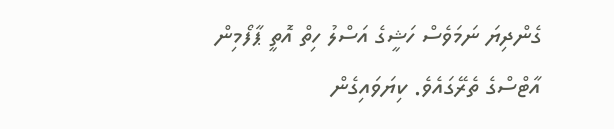ގެންދިޔަ ނަމަވެސް ހަޝީގެ އަސްލު ހިތް އޮތީ ޕާފޯމިން އާޓްސްގެ ތެރޭގައެވެ. ކިޔަވައިގެން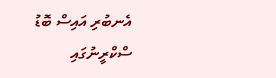އެނބުރި އައިސް ބޮޑު ސްކްރީނުގައި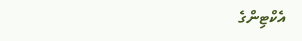އެކްޓިންގެ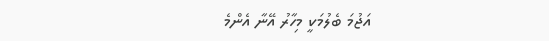އަޖުމަ ބެލުމަކީ މިހާރު އޭނާ އެންމެ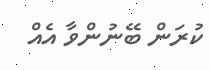ކުރަން ބޭނުންވާ އެއް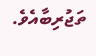ތަޖުރިބާއެވެ.